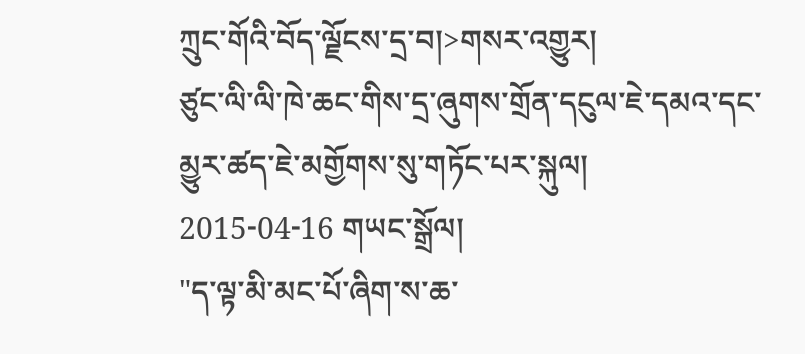ཀྲུང་གོའི་བོད་ལྗོངས་དྲ་བ།>གསར་འགྱུར།
ཙུང་ལི་ལི་ཁེ་ཆང་གིས་དྲ་ཞུགས་གྲོན་དངུལ་ཇེ་དམའ་དང་མྱུར་ཚད་ཇེ་མགྱོགས་སུ་གཏོང་པར་སྐུལ།
2015-04-16 གཡང་སྒྲོལ།
"ད་ལྟ་མི་མང་པོ་ཞིག་ས་ཆ་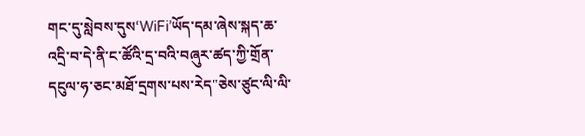གང་དུ་སླེབས་དུས‘WiFi’ཡོད་དམ་ཞེས་སྐད་ཆ་འདྲི་བ་དེ་ནི་ང་ཚོའི་དྲ་བའི་བཞུར་ཚད་ཀྱི་གྲོན་དངུལ་ཧ་ཅང་མཐོ་དྲགས་པས་རེད"ཅེས་ཙུང་ལི་ལི་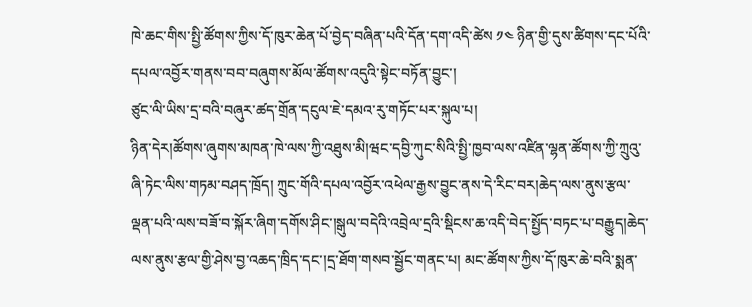ཁེ་ཆང་གིས་སྤྱི་ཚོགས་ཀྱིས་དོ་ཁུར་ཆེན་པོ་བྱེད་བཞིན་པའི་དོན་དག་འདི་ཚེས ༡༤ ཉིན་གྱི་དུས་ཚིགས་དང་པོའི་དཔལ་འབྱོར་གནས་བབ་བཞུགས་མོལ་ཚོགས་འདུའི་སྟེང་བཏོན་བྱུང་།
ཙུང་ལི་ཡིས་དྲ་བའི་བཞུར་ཚད་གྲོན་དངུལ་ཇེ་དམའ་རུ་གཏོང་པར་སྐུལ་པ།
ཉིན་དེར།ཚོགས་ཞུགས་མཁན་ཁེ་ལས་ཀྱི་འཐུས་མི།ཝང་དབྱི་ཀུང་སིའི་སྤྱི་ཁྱབ་ལས་འཛིན་ལྷན་ཚོགས་ཀྱི་ཀྲུའུ་ཞི་ཏེང་ལིས་གཏམ་བཤད་ཁྲོད། ཀྲུང་གོའི་དཔལ་འབྱོར་འཕེལ་རྒྱས་བྱུང་ནས་དེ་རིང་བར།ཆེད་ལས་ནུས་རྩལ་ལྡན་པའི་ལས་བཟོ་བ་སྐོར་ཞིག་དགོས་ཤིང་།སྒུལ་བདེའི་འབྲེལ་དྲའི་སྡིངས་ཆ་འདི་བེད་སྤྱོད་བཏང་པ་བརྒྱུད།ཆེད་ལས་ནུས་རྩལ་གྱི་ཤེས་བྱ་འཆད་ཁྲིད་དང་།དྲ་ཐོག་གསབ་སྦྱོང་གནང་པ། མང་ཚོགས་ཀྱིས་དོ་ཁུར་ཆེ་བའི་སྨན་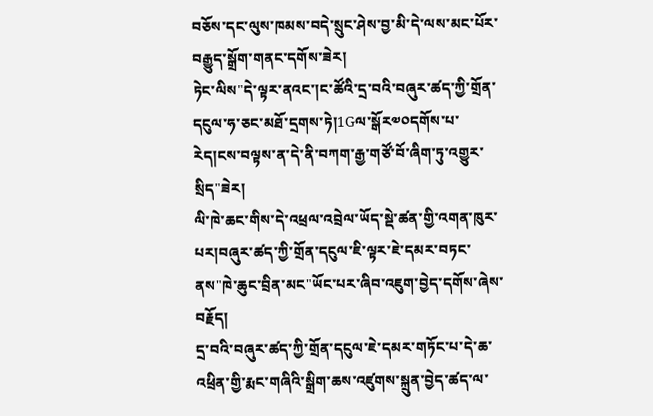བཅོས་དང་ལུས་ཁམས་བདེ་སྲུང་ཤེས་བྱ་མི་དེ་ལས་མང་པོར་བརྒྱུད་སྒྲོག་གནང་དགོས་ཟེར།
ཏེང་ལིས"དེ་ལྟར་ནའང་།ང་ཚོའི་དྲ་བའི་བཞུར་ཚད་ཀྱི་གྲོན་དངུལ་ཧ་ཅང་མཐོ་དྲགས་ཏེ།1Gལ་སྒོར༧༠དགོས་པ་རེད།ངས་བལྟས་ན་དེ་ནི་བཀག་རྒྱ་གཙོ་བོ་ཞིག་ཏུ་འགྱུར་སྲིད"ཟེར།
ལི་ཁེ་ཆང་གིས་དེ་འཕྲལ་འབྲེལ་ཡོད་སྡེ་ཚན་གྱི་འགན་ཁུར་པར།བཞུར་ཚད་ཀྱི་གྲོན་དངུལ་ཇི་ལྟར་ཇེ་དམར་བཏང་ནས"ཁེ་ཆུང་བྲིན་མང"ཡོང་པར་ཞིབ་འཇུག་བྱེད་དགོས་ཞེས་བརྗོད།
དྲ་བའི་བཞུར་ཚད་ཀྱི་གྲོན་དངུལ་ཇེ་དམར་གཏོང་པ་དེ་ཆ་འཕྲིན་གྱི་རྨང་གཞིའི་སྒྲིག་ཆས་འཛུགས་སྐྲུན་བྱེད་ཚད་ལ་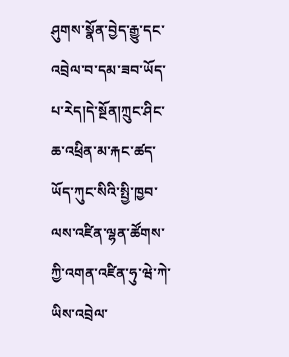ཤུགས་སྣོན་བྱེད་རྒྱུ་དང་འབྲེལ་བ་དམ་ཟབ་ཡོད་པ་རེད།དེ་སྔོན།ཀྲུང་ཤིང་ཆ་འཕྲིན་མ་རྐང་ཚད་ཡོད་ཀུང་སིའི་སྤྱི་ཁྱབ་ལས་འཛིན་ལྷན་ཚོགས་ཀྱི་འགན་འཛིན་ཧུ་ཝེ་ཀེ་ཡིས་འབྲེལ་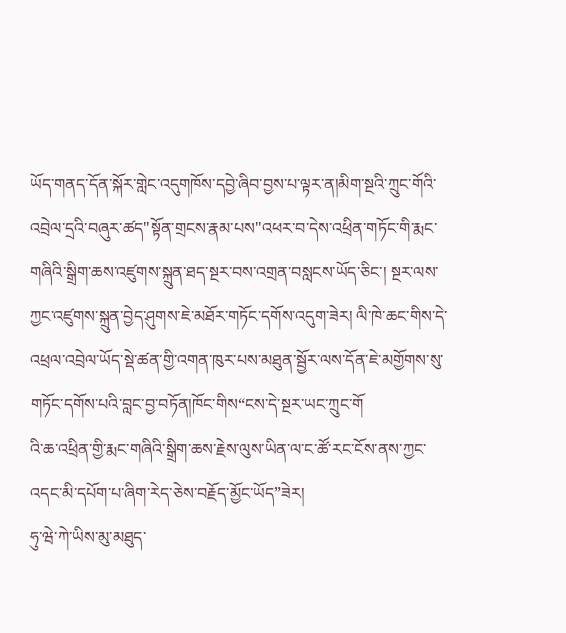ཡོད་གནད་དོན་སྐོར་གླེང་འདུགཁོས་དབྱེ་ཞིབ་བྱས་པ་ལྟར་ན།མིག་སྔའི་ཀྲུང་གོའི་འབྲེལ་དྲའི་བཞུར་ཚད"སྟོན་གྲངས་རྣམ་པས"འཕར་བ་དེས་འཕྲིན་གཏོང་གི་རྨང་གཞིའི་སྒྲིག་ཆས་འཛུགས་སྐྲུན་ཐད་སྔར་བས་འགྲན་བསླངས་ཡོད་ཅིང་། སྔར་ལས་ཀྱང་འཛུགས་སྐྲུན་བྱེད་ཤུགས་ཇེ་མཐོར་གཏོང་དགོས་འདུག་ཟེར། ལི་ཁེ་ཆང་གིས་དེ་འཕྲལ་འབྲེལ་ཡོད་སྡེ་ཚན་གྱི་འགན་ཁུར་པས་མཐུན་སྦྱོར་ལས་དོན་ཇེ་མགྱོགས་སུ་གཏོང་དགོས་པའི་བླང་བྱ་བཏོན།ཁོང་གིས“ངས་དེ་སྔར་ཡང་ཀྲུང་གོ
འི་ཆ་འཕྲིན་གྱི་རྨང་གཞིའི་སྒྲིག་ཆས་རྗེས་ལུས་ཡིན་ལ་ང་ཚོ་རང་ངོས་ནས་ཀྱང་འདང་མི་དཔོག་པ་ཞིག་རེད་ཅེས་བརྗོད་མྱོང་ཡོད”ཟེར།
ཧུ་ཝེ་ཀེ་ཡིས་མུ་མཐུད་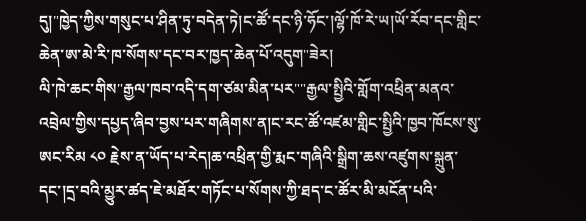དུ།"ཁྱེད་ཀྱིས་གསུང་པ་ཤིན་ཏུ་བདེན་ཏེ།ང་ཚོ་དང་ཉི་ཧོང་།ལྷོ་ཁོ་རེ་ཡ།ཡོ་རོབ་དང་གླིང་ཆེན་ཨ་མེ་རི་ཁ་སོགས་དང་བར་ཁྱད་ཆེན་པོ་འདུག"ཟེར།
ལི་ཁེ་ཆང་གིས"རྒྱལ་ཁབ་འདི་དག་ཙམ་མིན་པར""རྒྱལ་སྤྱིའི་གློག་འཕྲིན་མནའ་འབྲེལ་གྱིས་དཔྱད་ཞིབ་བྱས་པར་གཞིགས་ན།ང་རང་ཚོ་འཛམ་གླིང་སྤྱིའི་ཁྱབ་ཁོངས་སུ་ཨང་རིམ ༨༠ རྗེས་ན་ཡོད་པ་རེད།ཆ་འཕྲིན་གྱི་རྨང་གཞིའི་སྒྲིག་ཆས་འཛུགས་སྐྲུན་དང་།དྲ་བའི་མྱུར་ཚད་ཇེ་མཐོར་གཏོང་པ་སོགས་ཀྱི་ཐད་ང་ཚོར་མི་མངོན་པའི་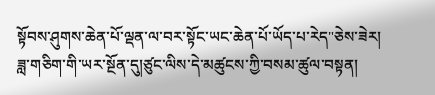སྟོབས་ཤུགས་ཆེན་པོ་ལྡན་ལ་བར་སྟོང་ཡང་ཆེན་པོ་ཡོད་པ་རེད"ཅེས་ཟེར།
ཟླ་གཅིག་གི་ཡར་སྔོན་དུ།ཙུང་ལིས་དེ་མཚུངས་ཀྱི་བསམ་ཚུལ་བསྟན།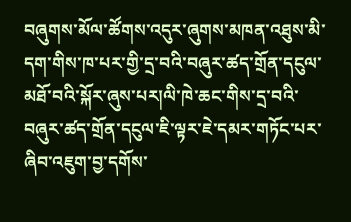བཞུགས་མོལ་ཚོགས་འདུར་ཞུགས་མཁན་འཐུས་མི་དག་གིས་ཁ་པར་གྱི་དྲ་བའི་བཞུར་ཚད་གྲོན་དངུལ་མཐོ་བའི་སྐོར་ཞུས་པར།ལི་ཁེ་ཆང་གིས་དྲ་བའི་བཞུར་ཚད་གྲོན་དངུལ་ཇི་ལྟར་ཇེ་དམར་གཏོང་པར་ཞིབ་འཇུག་བྱ་དགོས་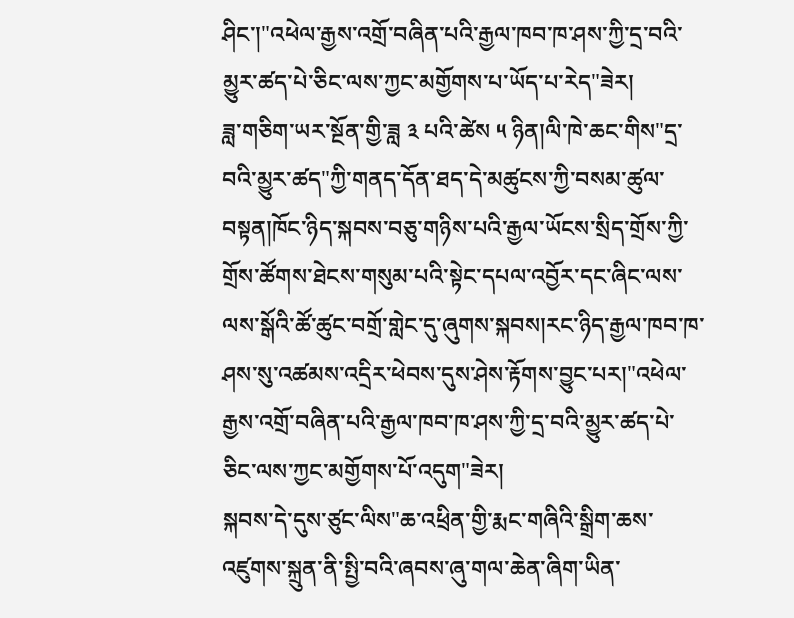ཤིང་།"འཕེལ་རྒྱས་འགྲོ་བཞིན་པའི་རྒྱལ་ཁབ་ཁ་ཤས་ཀྱི་དྲ་བའི་མྱུར་ཚད་པེ་ཅིང་ལས་ཀྱང་མགྱོགས་པ་ཡོད་པ་རེད"ཟེར།
ཟླ་གཅིག་ཡར་སྔོན་གྱི་ཟླ ༣ པའི་ཚེས ༥ ཉིན།ལི་ཁེ་ཆང་གིས"དྲ་བའི་མྱུར་ཚད"ཀྱི་གནད་དོན་ཐད་དེ་མཚུངས་ཀྱི་བསམ་ཚུལ་བསྟན།ཁོང་ཉིད་སྐབས་བཅུ་གཉིས་པའི་རྒྱལ་ཡོངས་སྲིད་གྲོས་ཀྱི་གྲོས་ཚོགས་ཐེངས་གསུམ་པའི་སྟེང་དཔལ་འབྱོར་དང་ཞིང་ལས་ལས་སྒོའི་ཚོ་ཚུང་བགྲོ་གླེང་དུ་ཞུགས་སྐབས།རང་ཉིད་རྒྱལ་ཁབ་ཁ་ཤས་སུ་འཚམས་འདྲིར་ཕེབས་དུས་ཤེས་རྟོགས་བྱུང་པར།"འཕེལ་རྒྱས་འགྲོ་བཞིན་པའི་རྒྱལ་ཁབ་ཁ་ཤས་ཀྱི་དྲ་བའི་མྱུར་ཚད་པེ་ཅིང་ལས་ཀྱང་མགྱོགས་པོ་འདུག"ཟེར།
སྐབས་དེ་དུས་ཙུང་ལིས"ཆ་འཕྲིན་གྱི་རྨང་གཞིའི་སྒྲིག་ཆས་འཛུགས་སྐྲུན་ནི་སྤྱི་བའི་ཞབས་ཞུ་གལ་ཆེན་ཞིག་ཡིན་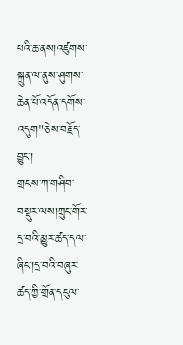པའི་ཆ་ནས།འཛུགས་སྐྲུན་ལ་ནུས་ཤུགས་ཆེན་པོ་འདོན་དགོས་འདུག"ཅེས་བརྗོད་བྱུང་།
གྲངས་ཀ་གཤིབ་བསྡུར་ལས།ཀྲུང་གོར་དྲ་བའི་མྱུར་ཚད་དལ་ཞིང་།དྲ་བའི་བཞུར་ཚད་ཀྱི་གྲོན་དངུལ་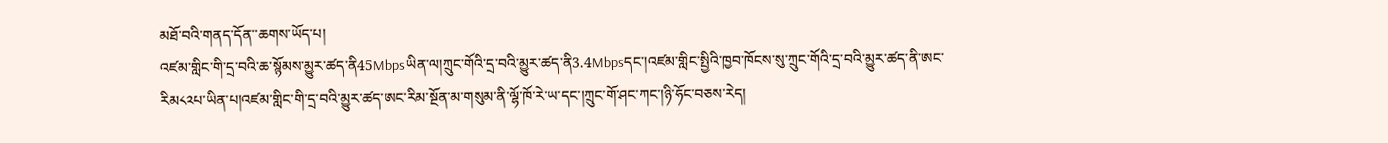མཐོ་བའི་གནད་དོན་་ཆགས་ཡོད་པ།
འཛམ་གླིང་གི་དྲ་བའི་ཆ་སྙོམས་མྱུར་ཚད་ནི45Mbpsཡིན་ལ།ཀྲུང་གོའི་དྲ་བའི་མྱུར་ཚད་ནི3.4Mbpsདང་།འཛམ་གླིང་སྤྱིའི་ཁྱབ་ཁོངས་སུ་ཀྲུང་གོའི་དྲ་བའི་མྱུར་ཚད་ནི་ཨང་རིམ༨༢པ་ཡིན་པ།འཛམ་གླིང་གི་དྲ་བའི་མྱུར་ཚད་ཨང་རིམ་སྔོན་མ་གསུམ་ནི་ལྷོ་ཁོ་རེ་ཡ་དང་།ཀྲུང་གོ་ཤང་ཀང་།ཉི་ཧོང་བཅས་རེད།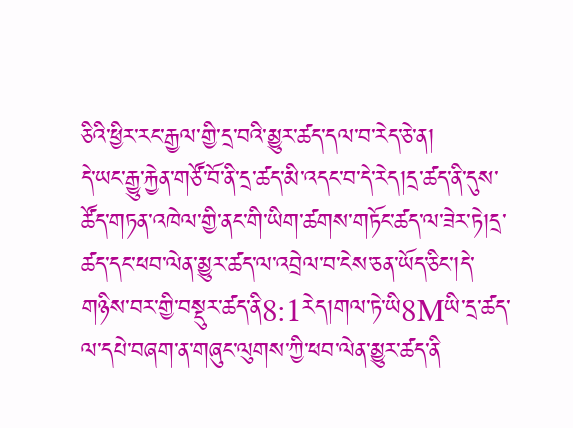ཅིའི་ཕྱིར་རང་རྒྱལ་གྱི་དྲ་བའི་མྱུར་ཚད་དལ་བ་རེད་ཅེ་ན།
དེ་ཡང་རྒྱུ་རྐྱེན་གཙོ་བོ་ནི་དྲ་ཚད་མི་འདང་བ་དེ་རེད།དྲ་ཚད་ནི་དུས་ཚོད་གཏན་འཁེལ་གྱི་ནང་གི་ཡིག་ཚགས་གཏོང་ཚད་ལ་ཟེར་ཏེ།དྲ་ཚད་དང་ཕབ་ལེན་མྱུར་ཚད་ལ་འབྲེལ་བ་ངེས་ཅན་ཡོད་ཅིང་།དེ་གཉིས་བར་གྱི་བསྡུར་ཚད་ནི8:1རེད།གལ་ཏེ་ཡི8Mཡི་དྲ་ཚད་ལ་དཔེ་བཞག་ན་གཞུང་ལུགས་ཀྱི་ཕབ་ལེན་མྱུར་ཚད་ནི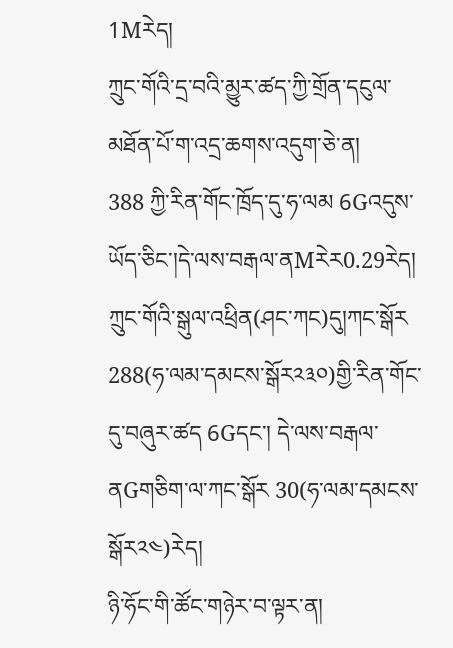1Mརེད།
ཀྲུང་གོའི་དྲ་བའི་མྱུར་ཚད་ཀྱི་གྲོན་དངུལ་མཐོན་པོ་ག་འདྲ་ཆགས་འདུག་ཅེ་ན།
388 ཀྱི་རིན་གོང་ཁྲོད་དུ་ཧ་ལམ 6Gའདུས་ཡོད་ཅིང་།དེ་ལས་བརྒལ་ནMརེར0.29རེད།
ཀྲུང་གོའི་སྒུལ་འཕྲིན(ཤང་ཀང)དུ།ཀང་སྒོར 288(ཧ་ལམ་དམངས་སྒོར༢༣༠)གྱི་རིན་གོང་དུ་བཞུར་ཚད 6Gདང་། དེ་ལས་བརྒལ་ནGགཅིག་ལ་ཀང་སྒོར 30(ཧ་ལམ་དམངས་སྒོར༢༤)རེད།
ཉི་ཧོང་གི་ཚོང་གཉེར་བ་ལྟར་ན།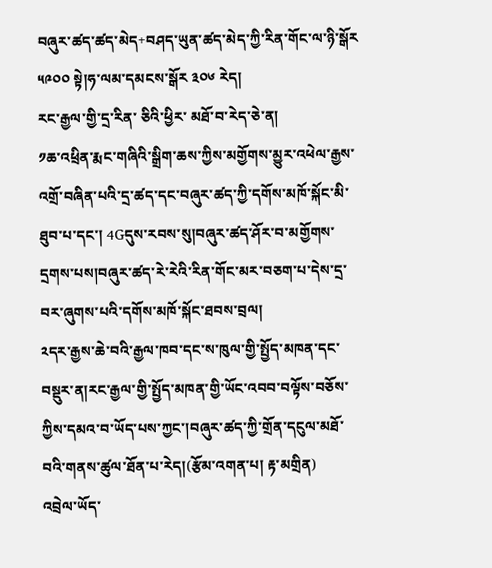བཞུར་ཚད་ཚད་མེད+བཤད་ཡུན་ཚད་མེད་ཀྱི་རིན་གོང་ལ་ཉི་སྒོར ༥༩༠༠ སྟེ།ཧ་ལམ་དམངས་སྒོར ༣༠༦ རེད།
རང་རྒྱལ་གྱི་དྲ་རིན་ ཅིའི་ཕྱིར་ མཐོ་བ་རེད་ཅེ་ན།
༡ཆ་འཕྲིན་རྨང་གཞིའི་སྒྲིག་ཆས་ཀྱིས་མགྱོགས་མྱུར་འཕེལ་རྒྱས་འགྲོ་བཞིན་པའི་དྲ་ཚད་དང་བཞུར་ཚད་ཀྱི་དགོས་མཁོ་སྐོང་མི་ཐུབ་པ་དང་། 4Gདུས་རབས་སུ།བཞུར་ཚད་ཤོར་བ་མགྱོགས་དྲགས་པས།བཞུར་ཚད་རེ་རེའི་རིན་གོང་མར་བཅག་པ་དེས་དྲ་བར་ཞུགས་པའི་དགོས་མཁོ་སྐོང་ཐབས་བྲལ།
༢དར་རྒྱས་ཆེ་བའི་རྒྱལ་ཁབ་དང་ས་ཁུལ་གྱི་སྤྱོད་མཁན་དང་བསྡུར་ན།རང་རྒྱལ་གྱི་སྤྱོད་མཁན་གྱི་ཡོང་འབབ་བལྟོས་བཅོས་ཀྱིས་དམའ་བ་ཡོད་པས་ཀྱང་།བཞུར་ཚད་ཀྱི་གྲོན་དངུལ་མཐོ་བའི་གནས་ཚུལ་ཐོན་པ་རེད།(རྩོམ་འགན་པ། རྟ་མགྲིན)
འབྲེལ་ཡོད་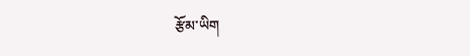རྩོམ་ཡིག